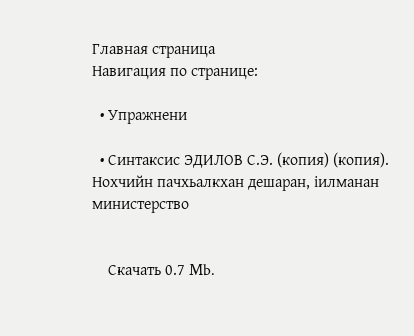Главная страница
Навигация по странице:

  • Упражнени

  • Синтаксис ЭДИЛОВ С.Э. (копия) (копия). Нохчийн пачхьалкхан дешаран, iилманан министерство


    Скачать 0.7 Mb.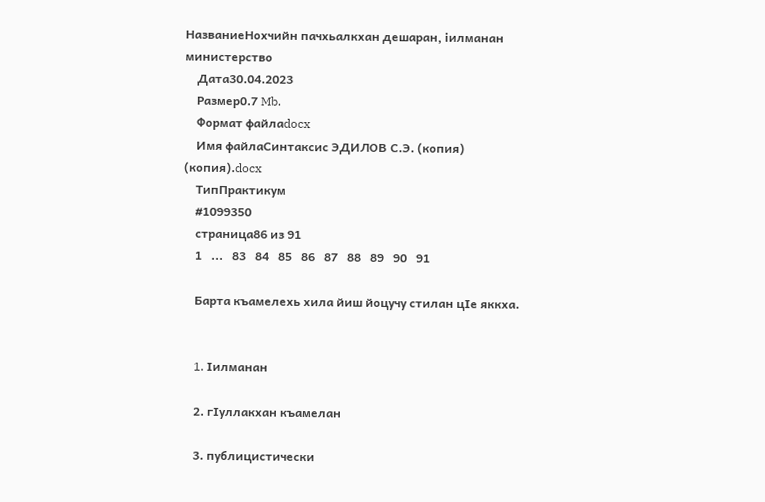НазваниеНохчийн пачхьалкхан дешаран, iилманан министерство
    Дата30.04.2023
    Размер0.7 Mb.
    Формат файлаdocx
    Имя файлаСинтаксис ЭДИЛОВ С.Э. (копия) (копия).docx
    ТипПрактикум
    #1099350
    страница86 из 91
    1   ...   83   84   85   86   87   88   89   90   91

    Барта къамелехь хила йиш йоцучу стилан цIе яккха.


    1. Iилманан

    2. гIуллакхан къамелан

    3. публицистически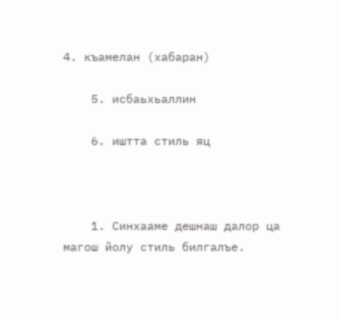4. къамелан (хабаран)

    5. исбаьхьаллин

    6. иштта стиль яц



    1. Синхааме дешнаш далор ца магош йолу стиль билгалъе.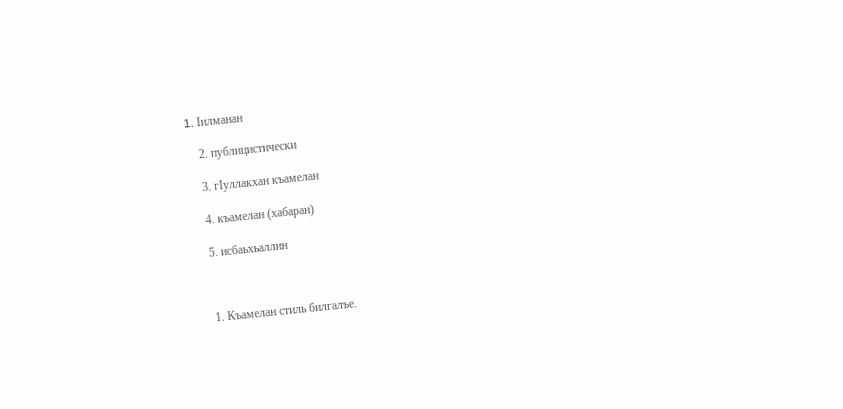1. Iилманан

    2. публицистически

    3. гIуллакхан къамелан

    4. къамелан (хабаран)

    5. исбаьхьаллин



    1. Къамелан стиль билгалъе.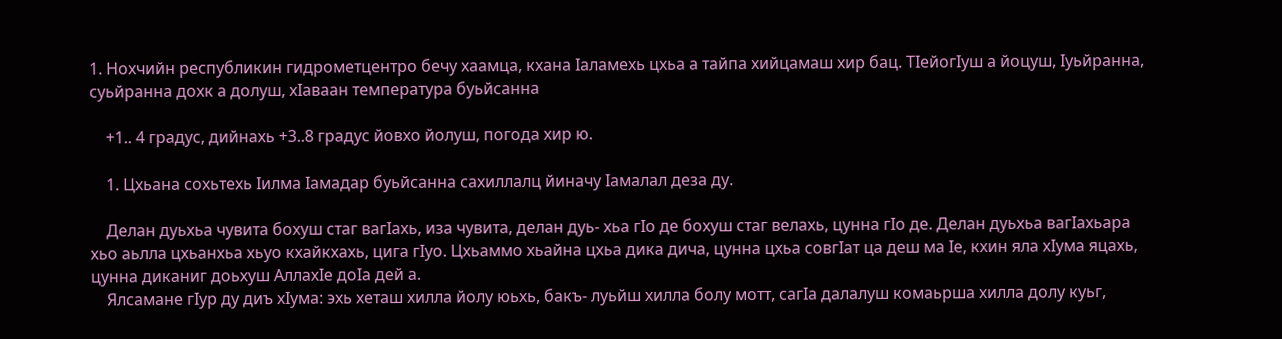1. Нохчийн республикин гидрометцентро бечу хаамца, кхана Iаламехь цхьа а тайпа хийцамаш хир бац. ТIейогIуш а йоцуш, Iуьйранна, суьйранна дохк а долуш, хIаваан температура буьйсанна

    +1.. 4 градус, дийнахь +3..8 градус йовхо йолуш, погода хир ю.

    1. Цхьана сохьтехь Iилма Iамадар буьйсанна сахиллалц йиначу Iамалал деза ду.

    Делан дуьхьа чувита бохуш стаг вагIахь, иза чувита, делан дуь- хьа гIо де бохуш стаг велахь, цунна гIо де. Делан дуьхьа вагIахьара хьо аьлла цхьанхьа хьуо кхайкхахь, цига гIуо. Цхьаммо хьайна цхьа дика дича, цунна цхьа совгIат ца деш ма Iе, кхин яла хIума яцахь, цунна диканиг доьхуш АллахIе доIа дей а.
    Ялсамане гIур ду диъ хIума: эхь хеташ хилла йолу юьхь, бакъ- луьйш хилла болу мотт, сагIа далалуш комаьрша хилла долу куьг,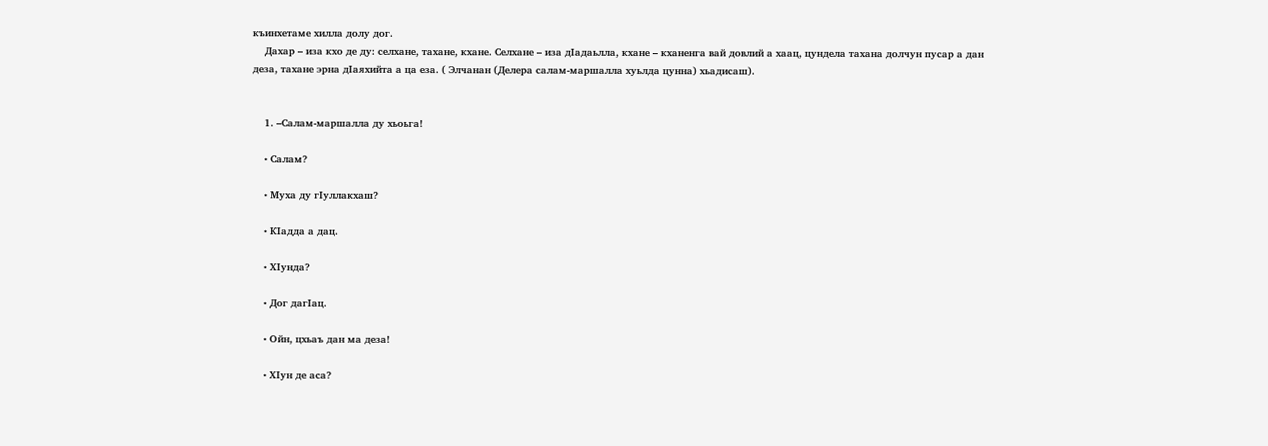къинхетаме хилла долу дог.
    Дахар – иза кхо де ду: селхане, тахане, кхане. Селхане – иза дIадаьлла, кхане – кханенга вай довлий а хаац, цундела тахана долчун пусар а дан деза, тахане эрна дIаяхийта а ца еза. ( Элчанан (Делера салам-маршалла хуьлда цунна) хьадисаш).


    1. –Салам-маршалла ду хьоьга!

    • Салам?

    • Муха ду гIуллакхаш?

    • КIадда а дац.

    • ХIунда?

    • Дог дагIац.

    • Ойн, цхьаъ дан ма деза!

    • ХIун де аса?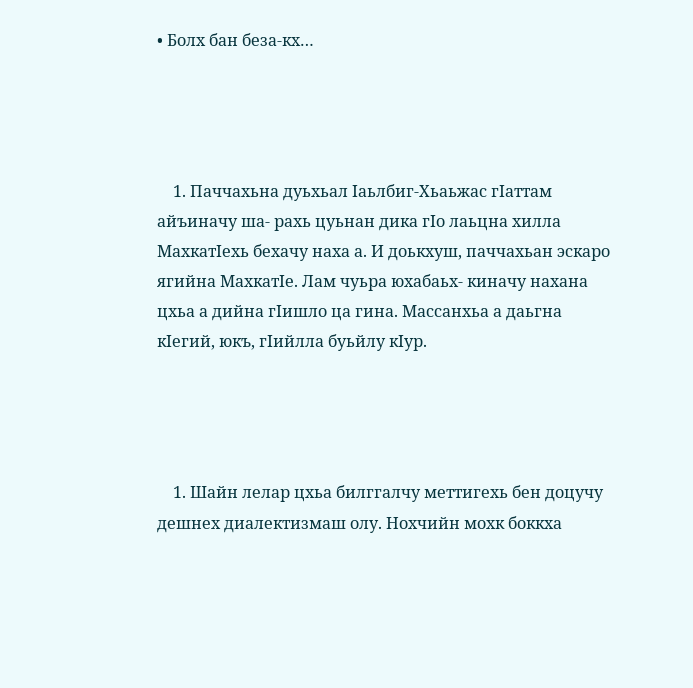• Болх бан беза-кх…




    1. Паччахьна дуьхьал Iаьлбиг-Хьаьжас гIаттам айъиначу ша- рахь цуьнан дика гIо лаьцна хилла МахкатIехь бехачу наха а. И доькхуш, паччахьан эскаро ягийна МахкатIе. Лам чуьра юхабаьх- киначу нахана цхьа а дийна гIишло ца гина. Массанхьа а даьгна кIегий, юкъ, гIийлла буьйлу кIур.




    1. Шайн лелар цхьа билггалчу меттигехь бен доцучу дешнех диалектизмаш олу. Нохчийн мохк боккха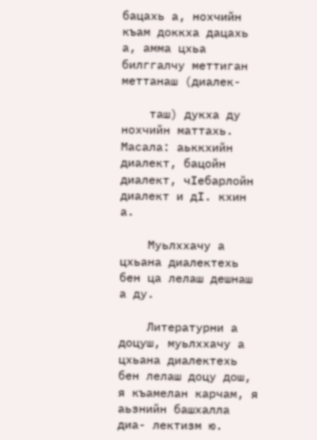бацахь а, нохчийн къам доккха дацахь а, амма цхьа билггалчу меттиган меттанаш (диалек-

    таш) дукха ду нохчийн маттахь. Масала: аьккхийн диалект, бацойн диалект, чIебарлойн диалект и дI. кхин а.

    Муьлххачу а цхьана диалектехь бен ца лелаш дешнаш а ду.

    Литературни а доцуш, муьлххачу а цхьана диалектехь бен лелаш доцу дош, я къамелан карчам, я аьзнийн башхалла диа- лектизм ю.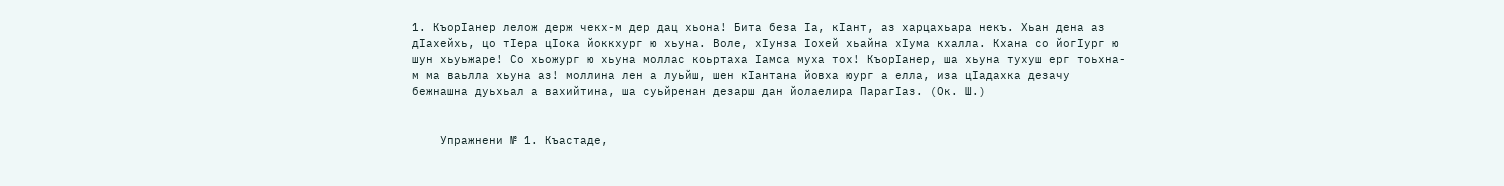1. КъорIанер лелож держ чекх-м дер дац хьона! Бита беза Iа, кIант, аз харцахьара некъ. Хьан дена аз дIахейхь, цо тIера цIока йоккхург ю хьуна. Воле, хIунза Iохей хьайна хIума кхалла. Кхана со йогIург ю шун хьуьжаре! Со хьожург ю хьуна моллас коьртаха Iамса муха тох! КъорIанер, ша хьуна тухуш ерг тоьхна-м ма ваьлла хьуна аз! моллина лен а луьйш, шен кIантана йовха юург а елла, иза цIадахка дезачу бежнашна дуьхьал а вахийтина, ша суьйренан дезарш дан йолаелира ПарагIаз. (Ок. Ш.)


    Упражнени № 1. Къастаде,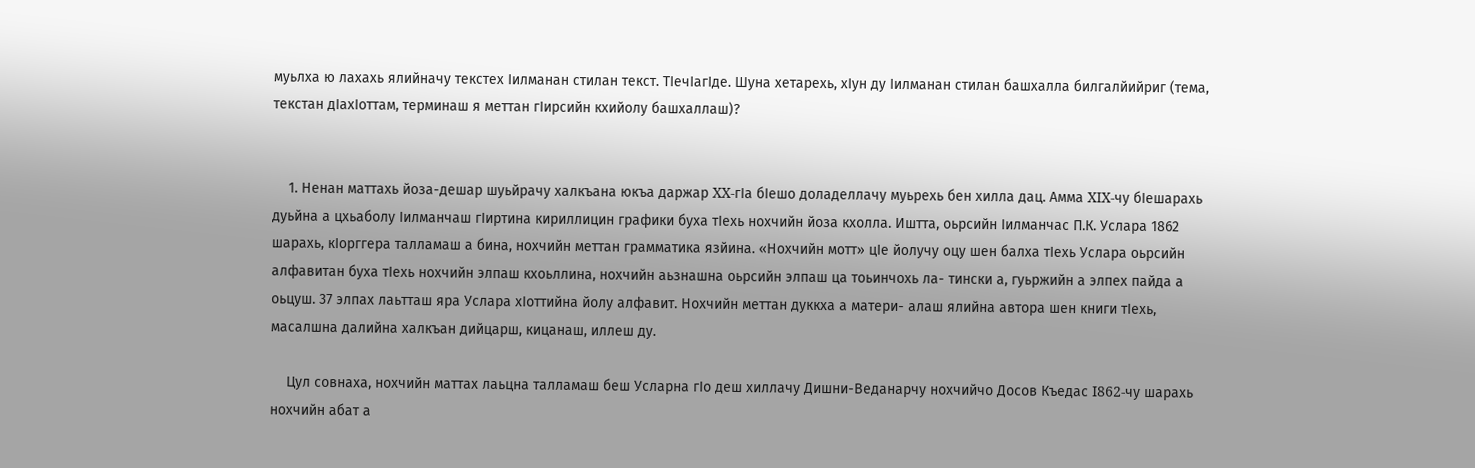муьлха ю лахахь ялийначу текстех Iилманан стилан текст. ТIечIагIде. Шуна хетарехь, хIун ду Iилманан стилан башхалла билгалйийриг (тема, текстан дIахIоттам, терминаш я меттан гIирсийн кхийолу башхаллаш)?


    1. Ненан маттахь йоза-дешар шуьйрачу халкъана юкъа даржар XX-гIа бIешо доладеллачу муьрехь бен хилла дац. Амма XIX-чу бIешарахь дуьйна а цхьаболу Iилманчаш гIиртина кириллицин графики буха тIехь нохчийн йоза кхолла. Иштта, оьрсийн Iилманчас П.К. Услара 1862 шарахь, кIорггера талламаш а бина, нохчийн меттан грамматика язйина. «Нохчийн мотт» цIе йолучу оцу шен балха тIехь Услара оьрсийн алфавитан буха тIехь нохчийн элпаш кхоьллина, нохчийн аьзнашна оьрсийн элпаш ца тоьинчохь ла- тински а, гуьржийн а элпех пайда а оьцуш. 37 элпах лаьтташ яра Услара хIоттийна йолу алфавит. Нохчийн меттан дуккха а матери- алаш ялийна автора шен книги тIехь, масалшна далийна халкъан дийцарш, кицанаш, иллеш ду.

    Цул совнаха, нохчийн маттах лаьцна талламаш беш Усларна гIо деш хиллачу Дишни-Веданарчу нохчийчо Досов Къедас I862-чу шарахь нохчийн абат а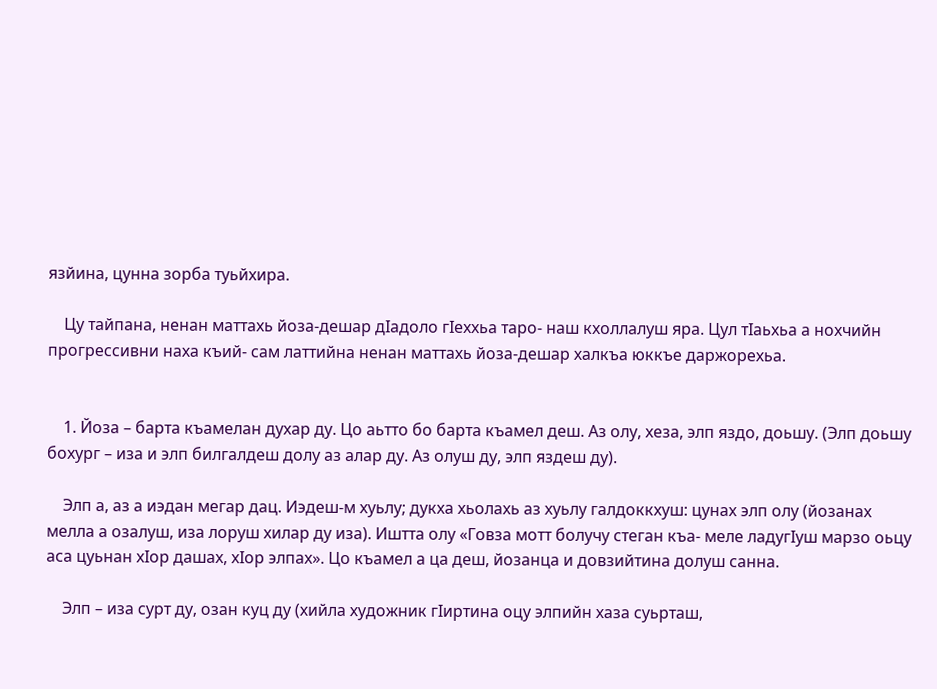язйина, цунна зорба туьйхира.

    Цу тайпана, ненан маттахь йоза-дешар дIадоло гIеххьа таро- наш кхоллалуш яра. Цул тIаьхьа а нохчийн прогрессивни наха къий- сам латтийна ненан маттахь йоза-дешар халкъа юккъе даржорехьа.


    1. Йоза – барта къамелан духар ду. Цо аьтто бо барта къамел деш. Аз олу, хеза, элп яздо, доьшу. (Элп доьшу бохург – иза и элп билгалдеш долу аз алар ду. Аз олуш ду, элп яздеш ду).

    Элп а, аз а иэдан мегар дац. Иэдеш-м хуьлу; дукха хьолахь аз хуьлу галдоккхуш: цунах элп олу (йозанах мелла а озалуш, иза лоруш хилар ду иза). Иштта олу «Говза мотт болучу стеган къа- меле ладугIуш марзо оьцу аса цуьнан хIор дашах, хIор элпах». Цо къамел а ца деш, йозанца и довзийтина долуш санна.

    Элп – иза сурт ду, озан куц ду (хийла художник гIиртина оцу элпийн хаза суьрташ,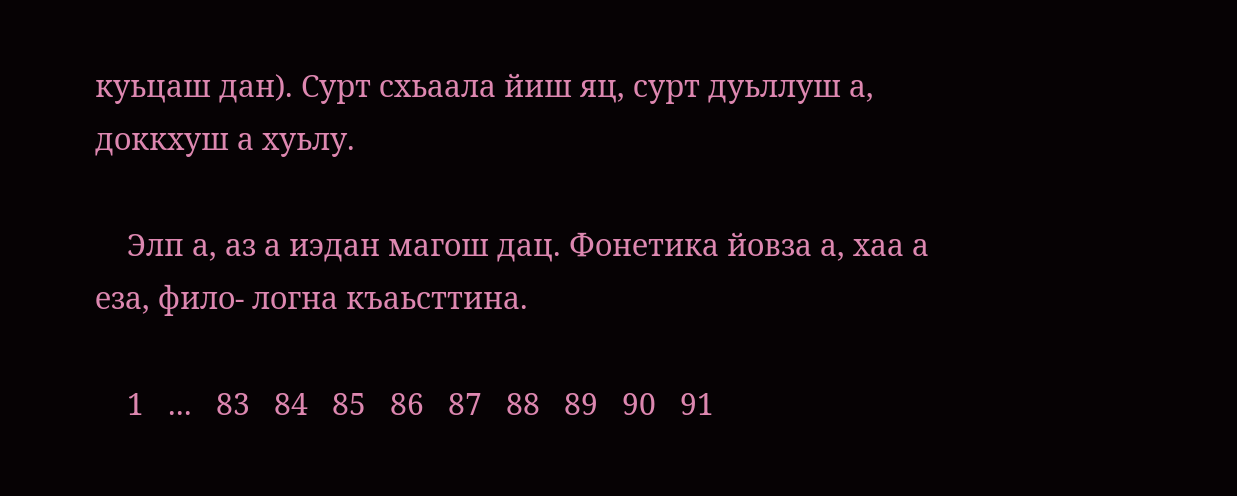куьцаш дан). Сурт схьаала йиш яц, сурт дуьллуш а, доккхуш а хуьлу.

    Элп а, аз а иэдан магош дац. Фонетика йовза а, хаа а еза, фило- логна къаьсттина.

    1   ...   83   84   85   86   87   88   89   90   91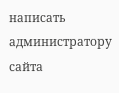написать администратору сайта